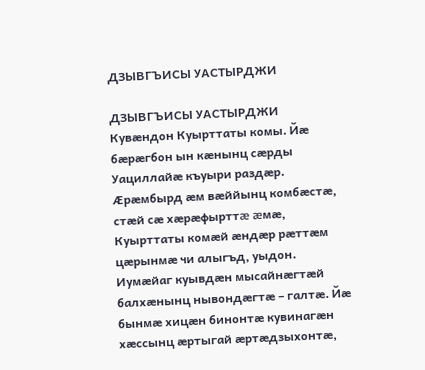ДЗЫВГЪИСЫ УАСТЫРДЖИ

ДЗЫВГЪИСЫ УАСТЫРДЖИ
Кувæндон Куырттаты комы. Йæ бæрæгбон ын кæнынц сæрды Уациллайæ къуыри раздæр. Æрæмбырд æм вæййынц комбæстæ, стæй сæ хæрæфырттæ æмæ, Куырттаты комæй æндæр рæттæм цæрынмæ чи алыгъд, уыдон. Иумæйаг куывдæн мысайнæгтæй балхæнынц нывондæгтæ – галтæ. Йæ бынмæ хицæн бинонтæ кувинагæн хæссынц æртыгай æртæдзыхонтæ,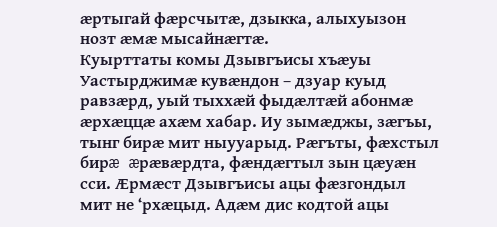æртыгай фæрсчытæ, дзыкка, алыхуызон нозт æмæ мысайнæгтæ.
Куырттаты комы Дзывгъисы хъæуы Уастырджимæ кувæндон – дзуар куыд равзæрд, уый тыххæй фыдæлтæй абонмæ æрхæццæ ахæм хабар. Иу зымæджы, зæгъы, тынг бирæ мит ныууарыд. Рæгъты, фæхстыл бирæ æрæвæрдта, фæндæгтыл зын цæуæн сси. Æрмæст Дзывгъисы ацы фæзгондыл мит не ‘рхæцыд. Адæм дис кодтой ацы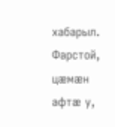хабарыл. Фарстой, цæмæн афтæ у,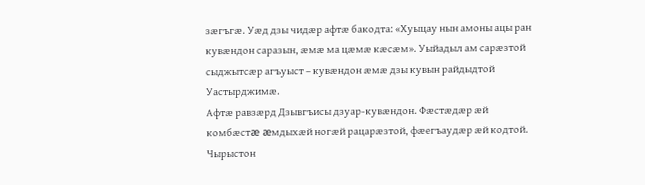зæгъгæ. Уæд дзы чидæр афтæ бакодта: «Хуыцау нын амоны ацы ран кувæндон саразын, æмæ ма цæмæ кæсæм». Уыйадыл ам сарæзтой сыджытсæр агъуыст – кувæндон æмæ дзы кувын райдыдтой Уастырджимæ.
Афтæ равзæрд Дзывгъисы дзуар-кувæндон. Фæстæдæр æй комбæстæ æмдыхæй ногæй рацарæзтой, фæегъаудæр æй кодтой. Чырыстон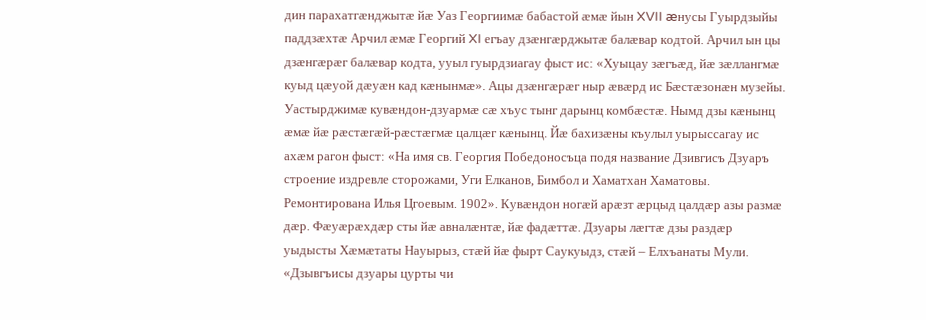дин парахатгæнджытæ йæ Уаз Георгиимæ бабастой æмæ йын XVII æнусы Гуырдзыйы паддзæхтæ Арчил æмæ Георгий XI егъау дзæнгæрджытæ балæвар кодтой. Арчил ын цы дзæнгæрæг балæвар кодта, ууыл гуырдзиагау фыст ис: «Хуыцау зæгъæд, йæ зæллангмæ куыд цæуой дæуæн кад кæнынмæ». Ацы дзæнгæрæг ныр æвæрд ис Бæстæзонæн музейы.
Уастырджимæ кувæндон-дзуармæ сæ хъус тынг дарынц комбæстæ. Нымд дзы кæнынц æмæ йæ рæстæгæй-рæстæгмæ цалцæг кæнынц. Йæ бахизæны къулыл уырыссагау ис ахæм рагон фыст: «На имя св. Георгия Победоносъца подя название Дзивгисъ Дзуаръ строение издревле сторожами, Уги Елканов, Бимбол и Хаматхан Хаматовы. Ремонтирована Илья Цгоевым. 1902». Кувæндон ногæй арæзт æрцыд цалдæр азы размæ дæр. Фæуæрæхдæр сты йæ авналæнтæ, йæ фадæттæ. Дзуары лæгтæ дзы раздæр уыдысты Хæмæтаты Науырыз, стæй йæ фырт Саукуыдз, стæй – Елхъанаты Мули.
«Дзывгъисы дзуары цурты чи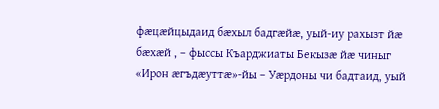фæцæйцыдаид бæхыл бадгæйæ, уый-иу рахызт йæ бæхæй , – фыссы Къарджиаты Бекызæ йæ чиныг «Ирон æгъдæуттæ»-йы – Уæрдоны чи бадтаид, уый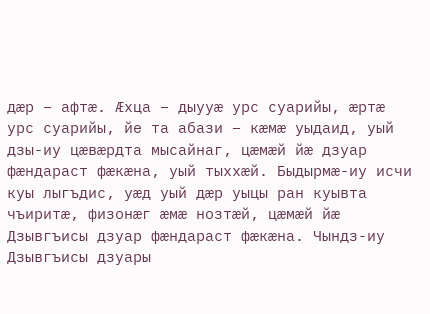дæр – афтæ. Æхца – дыууæ урс суарийы, æртæ урс суарийы, йе та абази – кæмæ уыдаид, уый дзы-иу цæвæрдта мысайнаг, цæмæй йæ дзуар фæндараст фæкæна, уый тыххæй. Быдырмæ-иу исчи куы лыгъдис, уæд уый дæр уыцы ран куывта чъиритæ, физонæг æмæ нозтæй, цæмæй йæ Дзывгъисы дзуар фæндараст фæкæна. Чындз-иу Дзывгъисы дзуары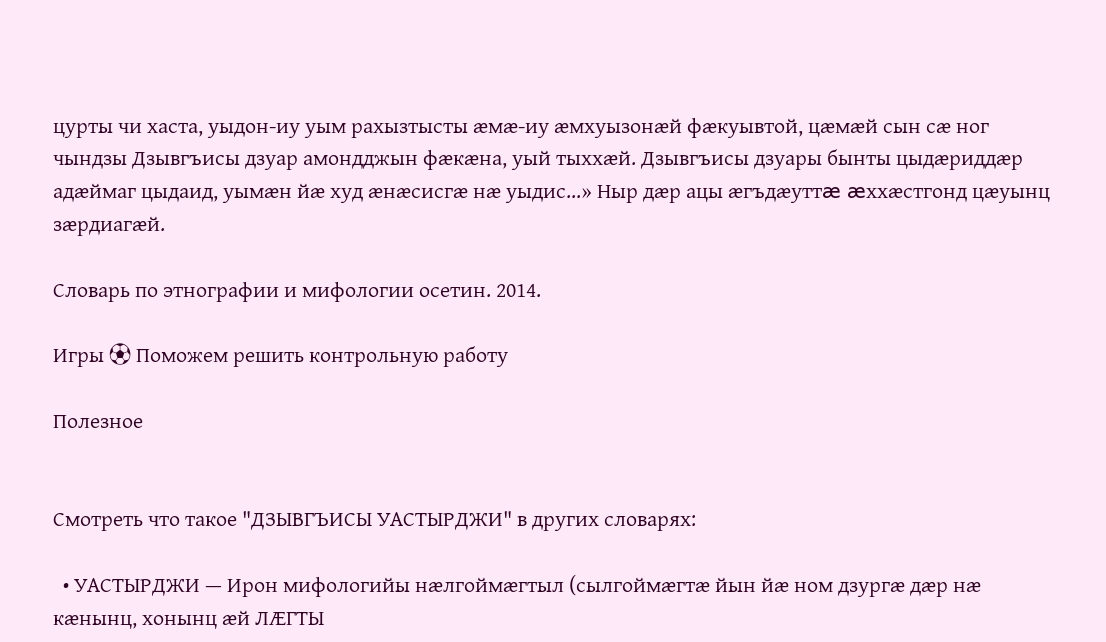цурты чи хаста, уыдон-иу уым рахызтысты æмæ-иу æмхуызонæй фæкуывтой, цæмæй сын сæ ног чындзы Дзывгъисы дзуар амондджын фæкæна, уый тыххæй. Дзывгъисы дзуары бынты цыдæриддæр адæймаг цыдаид, уымæн йæ худ æнæсисгæ нæ уыдис...» Ныр дæр ацы æгъдæуттæ æххæстгонд цæуынц зæрдиагæй.

Словарь по этнографии и мифологии осетин. 2014.

Игры ⚽ Поможем решить контрольную работу

Полезное


Смотреть что такое "ДЗЫВГЪИСЫ УАСТЫРДЖИ" в других словарях:

  • УАСТЫРДЖИ — Ирон мифологийы нæлгоймæгтыл (сылгоймæгтæ йын йæ ном дзургæ дæр нæ кæнынц, хонынц æй ЛÆГТЫ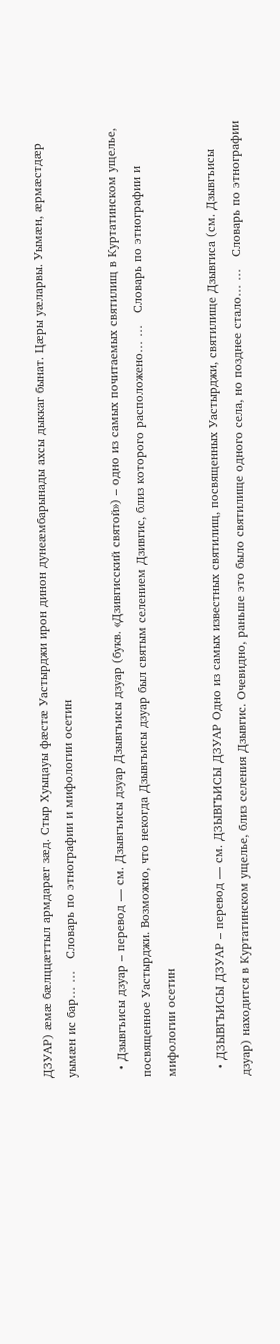ДЗУАР) æмæ бæлццæттыл армдарæг зæд. Стыр Хуыцауы фæстæ Уастырджи ирон динон дунеæмбарынады ахсы дыккаг бынат. Цæры уæларвы. Уымæн, æрмæстдæр уымæн ис бар… …   Словарь по этнографии и мифологии осетин

  • Дзывгъисы дзуар – перевод — см. Дзывгъисы дзуар Дзывгъисы дзуар (букв. «Дзивгисский святой») – одно из самых почитаемых святилищ в Куртатинском ущелье, посвященное Уастырджи. Возможно, что некогда Дзывгъисы дзуар был святым селением Дзивгис, близ которого расположено… …   Словарь по этнографии и мифологии осетин

  • ДЗЫВГЪИСЫ ДЗУАР – перевод — см. ДЗЫВГЪИСЫ ДЗУАР Одно из самых известных святилищ, посвященных Уастырджи, святилище Дзывгиса (см. Дзывгъисы дзуар) находится в Куртатинском ущелье, близ селения Дзывгис. Очевидно, раньше это было святилище одного села, но позднее стало… …   Словарь по этнографии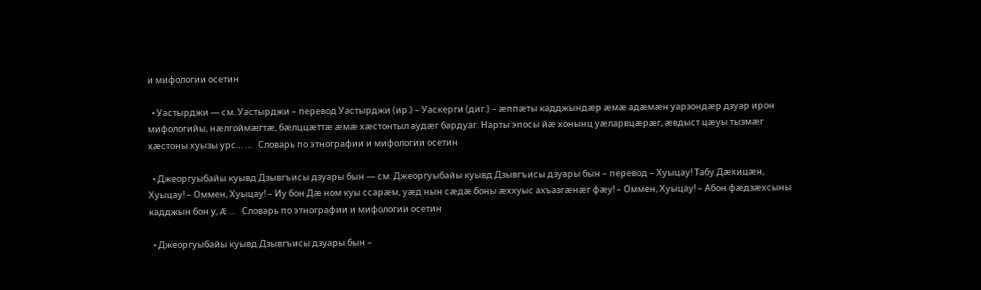и мифологии осетин

  • Уастырджи — см. Уастырджи – перевод Уастырджи (ир.) – Уаскерги (диг.) – æппæты кадджындæр æмæ адæмæн уарзондæр дзуар ирон мифологийы, нæлгоймæгтæ, бæлццæттæ æмæ хæстонтыл аудæг бардуаг. Нарты эпосы йæ хонынц уæларвцæрæг, æвдыст цæуы тызмæг хæстоны хуызы урс… …   Словарь по этнографии и мифологии осетин

  • Джеоргуыбайы куывд Дзывгъисы дзуары бын — см. Джеоргуыбайы куывд Дзывгъисы дзуары бын – перевод – Хуыцау! Табу Дæхицæн, Хуыцау! – Оммен, Хуыцау! – Иу бон Дæ ном куы ссарæм, уæд нын сæдæ боны æххуыс ахъазгæнæг фæу! – Оммен, Хуыцау! – Абон фæдзæхсыны кадджын бон у, Æ …   Словарь по этнографии и мифологии осетин

  • Джеоргуыбайы куывд Дзывгъисы дзуары бын –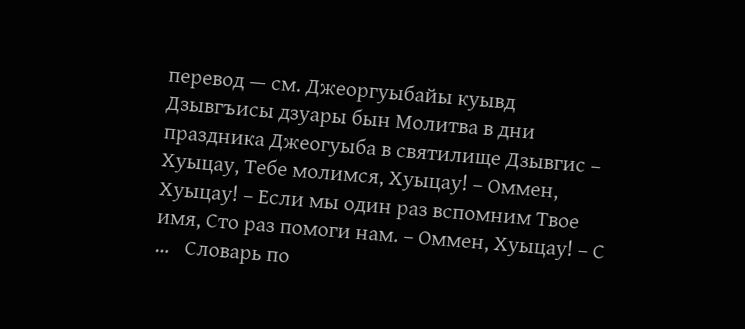перевод — см. Джеоргуыбайы куывд Дзывгъисы дзуары бын Молитва в дни праздника Джеогуыба в святилище Дзывгис – Хуыцау, Тебе молимся, Хуыцау! – Оммен, Хуыцау! – Если мы один раз вспомним Твое имя, Сто раз помоги нам. – Оммен, Хуыцау! – С …   Словарь по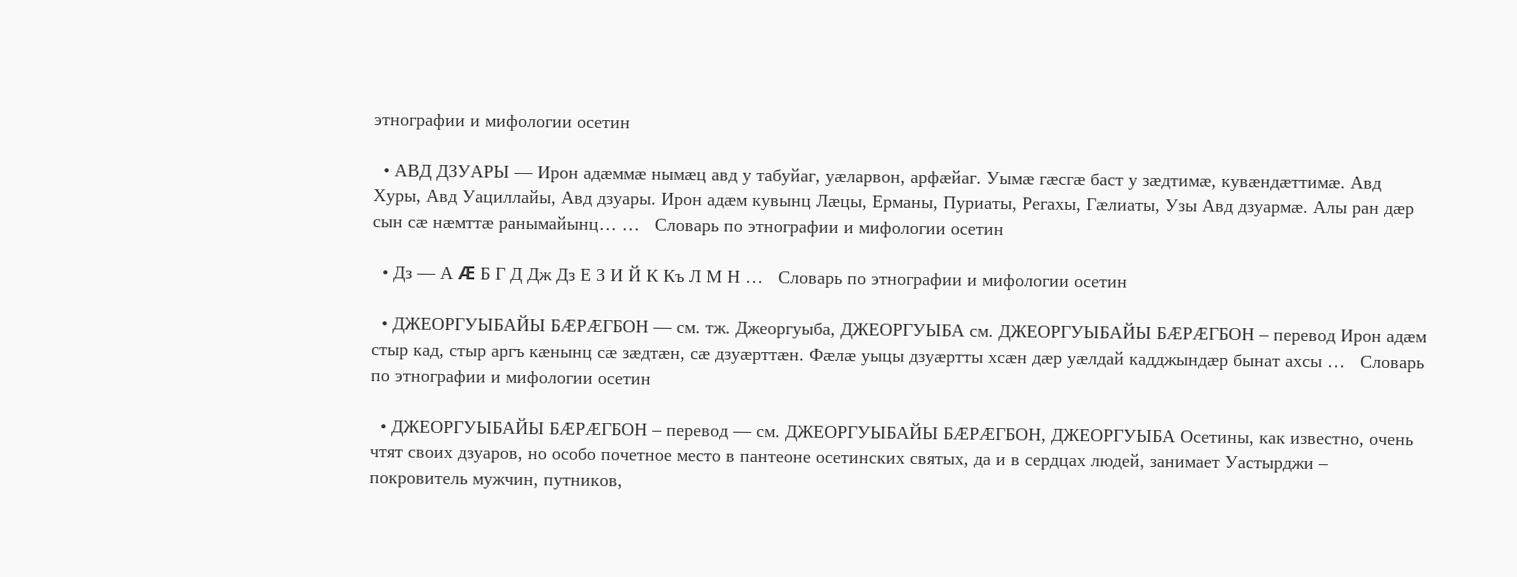этнографии и мифологии осетин

  • АВД ДЗУАРЫ — Ирон адæммæ нымæц авд у табуйаг, уæларвон, арфæйаг. Уымæ гæсгæ баст у зæдтимæ, кувæндæттимæ. Авд Хуры, Авд Уациллайы, Авд дзуары. Ирон адæм кувынц Лæцы, Ерманы, Пуриаты, Регахы, Гæлиаты, Узы Авд дзуармæ. Алы ран дæр сын сæ нæмттæ ранымайынц… …   Словарь по этнографии и мифологии осетин

  • Дз — А Æ Б Г Д Дж Дз Е З И Й К Къ Л М Н …   Словарь по этнографии и мифологии осетин

  • ДЖЕОРГУЫБАЙЫ БÆРÆГБОН — см. тж. Джеоргуыба, ДЖЕОРГУЫБА см. ДЖЕОРГУЫБАЙЫ БÆРÆГБОН – перевод Ирон адæм стыр кад, стыр аргъ кæнынц сæ зæдтæн, сæ дзуæрттæн. Фæлæ уыцы дзуæртты хсæн дæр уæлдай кадджындæр бынат ахсы …   Словарь по этнографии и мифологии осетин

  • ДЖЕОРГУЫБАЙЫ БÆРÆГБОН – перевод — см. ДЖЕОРГУЫБАЙЫ БÆРÆГБОН, ДЖЕОРГУЫБА Осетины, как известно, очень чтят своих дзуаров, но особо почетное место в пантеоне осетинских святых, да и в сердцах людей, занимает Уастырджи – покровитель мужчин, путников,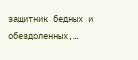защитник бедных и обездоленных,…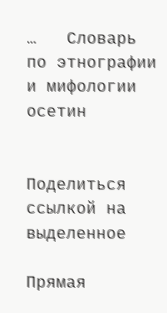…   Словарь по этнографии и мифологии осетин


Поделиться ссылкой на выделенное

Прямая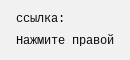ссылка:
Нажмите правой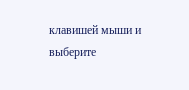клавишей мыши и выберите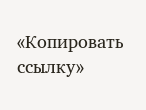«Копировать ссылку»